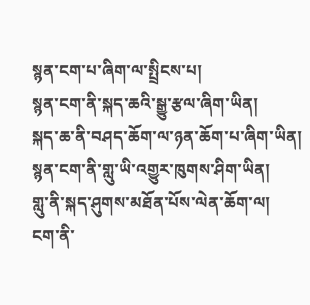སྙན་ངག་པ་ཞིག་ལ་སྤྲིངས་པ།
སྙན་ངག་ནི་སྐད་ཆའི་སྒྱུ་རྩལ་ཞིག་ཡིན།
སྐད་ཆ་ནི་བཤད་ཆོག་ལ་ཉན་ཆོག་པ་ཞིག་ཡིན།
སྙན་ངག་ནི་གླུ་ཡི་འགྱུར་ཁུགས་ཤིག་ཡིན།
གླུ་ནི་སྐད་ཤུགས་མཐོན་པོས་ལེན་ཆོག་ལ།
ངག་ནི་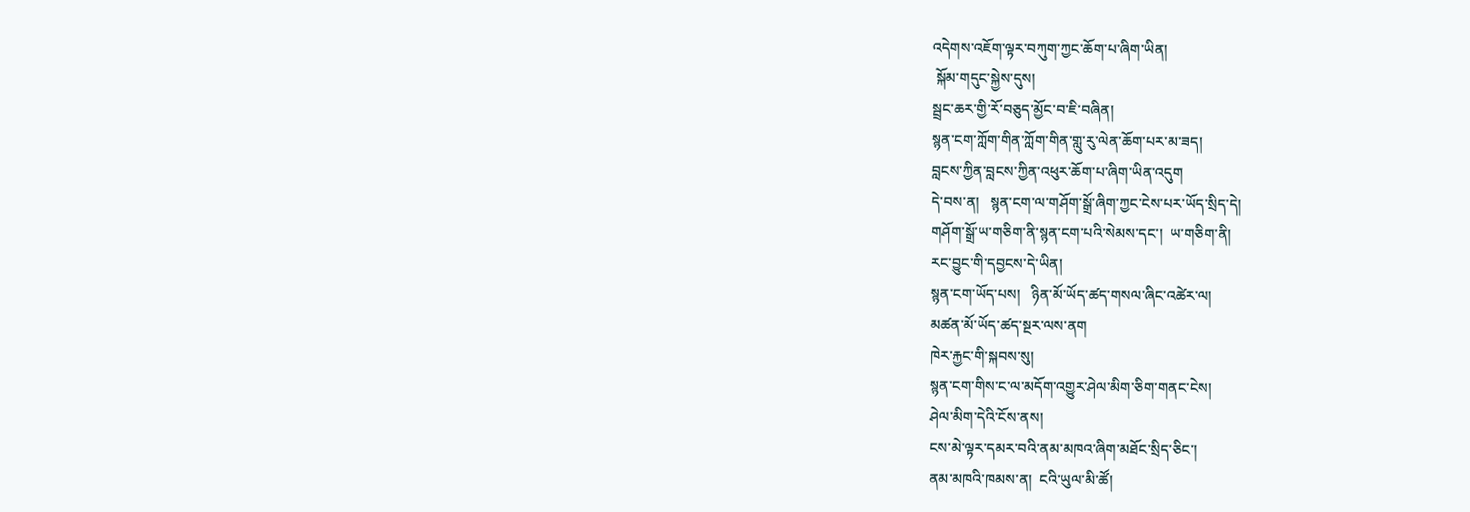འདེགས་འཇོག་ལྟར་བཀུག་ཀྱང་ཆོག་པ་ཞིག་ཡིན།
 སྐོམ་གདུང་སྐྱེས་དུས།
སྦྲང་ཆར་གྱི་རོ་བཅུད་མྱོང་བ་ཇི་བཞིན།
སྙན་ངག་ཀློག་གིན་ཀློག་གིན་གླུ་རུ་ལེན་ཆོག་པར་མ་ཟད།
བླངས་ཀྱིན་བླངས་ཀྱིན་འཕུར་ཆོག་པ་ཞིག་ཡིན་འདུག
དེ་བས་ན།   སྙན་ངག་ལ་གཤོག་སྒྲོ་ཞིག་ཀྱང་ངེས་པར་ཡོད་སྲིད་དེ།
གཤོག་སྒྲོ་ཡ་གཅིག་ནི་སྙན་ངག་པའི་སེམས་དང་།  ཡ་གཅིག་ནི།
རང་བྱུང་གི་དབྱངས་དེ་ཡིན།
སྙན་ངག་ཡོད་པས།   ཉིན་མོ་ཡོད་ཚད་གསལ་ཞིང་འཚེར་ལ།
མཚན་མོ་ཡོད་ཚད་སྔར་ལས་ནག
ཁེར་རྐྱང་གི་སྐབས་སུ།
སྙན་ངག་གིས་ང་ལ་མདོག་འགྱུར་ཤེལ་མིག་ཅིག་གནང་ངེས།
ཤེལ་མིག་དེའི་ངོས་ནས།
ངས་མེ་ལྟར་དམར་བའི་ནམ་མཁའ་ཞིག་མཐོང་སྲིད་ཅིང་།
ནམ་མཁའི་ཁམས་ན།  ངའི་ཡུལ་མི་ཚོ།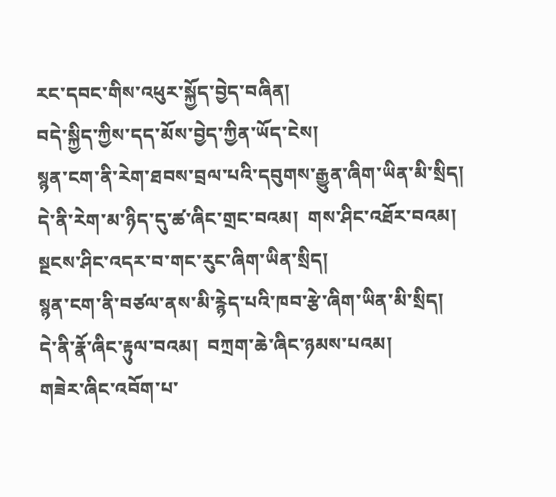རང་དབང་གིས་འཕུར་སྐྱོད་བྱེད་བཞིན།
བདེ་སྐྱིད་ཀྱིས་དད་མོས་བྱེད་ཀྱིན་ཡོད་ངེས།
སྙན་ངག་ནི་རེག་ཐབས་བྲལ་པའི་དབུགས་རྒྱུན་ཞིག་ཡིན་མི་སྲིད།
དེ་ནི་རེག་མ་ཉིད་དུ་ཚ་ཞིང་གྲང་བའམ།  གས་ཤིང་འཐོར་བའམ།
སྔངས་ཤིང་འདར་བ་གང་རུང་ཞིག་ཡིན་སྲིད།
སྙན་ངག་ནི་བཙལ་ནས་མི་རྙེད་པའི་ཁབ་རྩེ་ཞིག་ཡིན་མི་སྲིད།
དེ་ནི་རྣོ་ཞིང་རྟུལ་བའམ།  བཀྲག་ཆེ་ཞིང་ཉམས་པའམ།
གཟེར་ཞིང་འབོག་པ་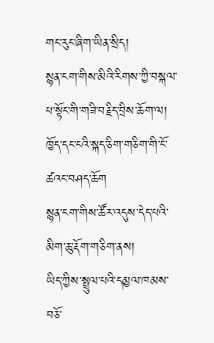གང་རུང་ཞིག་ཡིན་སྲིད།
སྙན་ངག་གིས་མིའི་རིགས་ཀྱི་བསྐལ་པ་སྟོང་གི་གཟི་བརྗིད་བྲིས་ཆོག་ལ།
ཁྱོད་དང་ངའི་སྐད་ཅིག་གཅིག་གི་ངོ་ཚའང་བཤད་ཆོག
སྙན་ངག་གིས་ཚོར་འདུས་དེད་པའི་མིག་ཆུ་རྡོག་གཅིག་ནས།
ཡིད་ཀྱིས་སྤྲུལ་པའི་དམྱལ་ཁམས་བཅོ་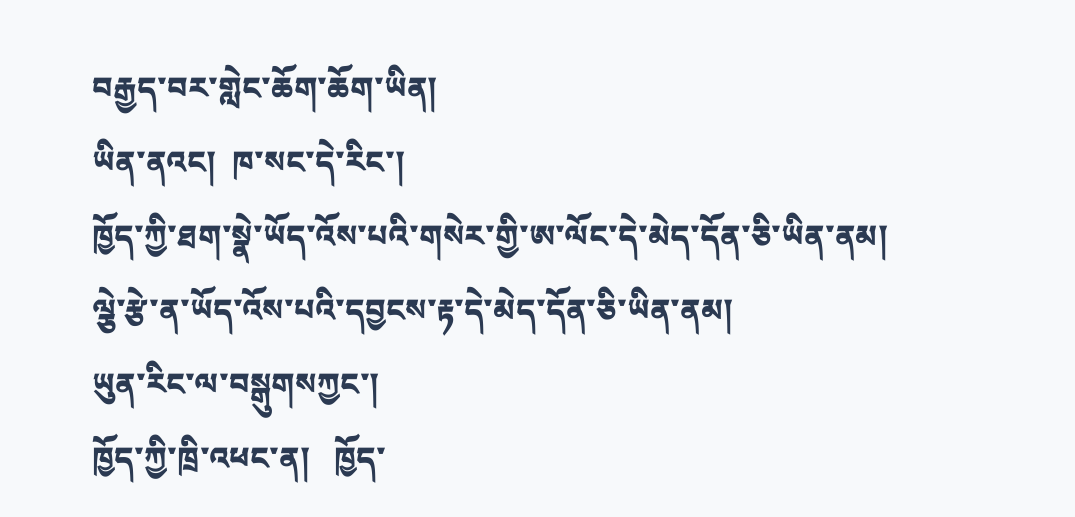བརྒྱད་བར་གླེང་ཆོག་ཆོག་ཡིན།
ཡིན་ནའང།  ཁ་སང་དེ་རིང་།
ཁྱོད་ཀྱི་ཐག་སྣེ་ཡོད་འོས་པའི་གསེར་གྱི་ཨ་ལོང་དེ་མེད་དོན་ཅི་ཡིན་ནམ།
ལྕེ་རྩེ་ན་ཡོད་འོས་པའི་དབྱངས་རྟ་དེ་མེད་དོན་ཅི་ཡིན་ནམ།
ཡུན་རིང་ལ་བསྒུགསཀྱང་།
ཁྱོད་ཀྱི་ཁྲི་འཕང་ན།   ཁྱོད་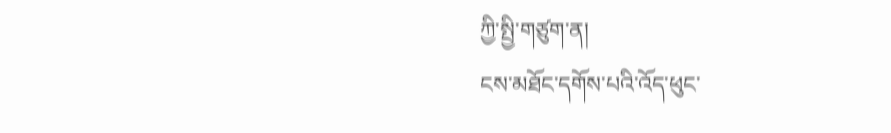ཀྱི་སྤྱི་གཙུག་ན།
ངས་མཐོང་དགོས་པའི་འོད་ཕུང་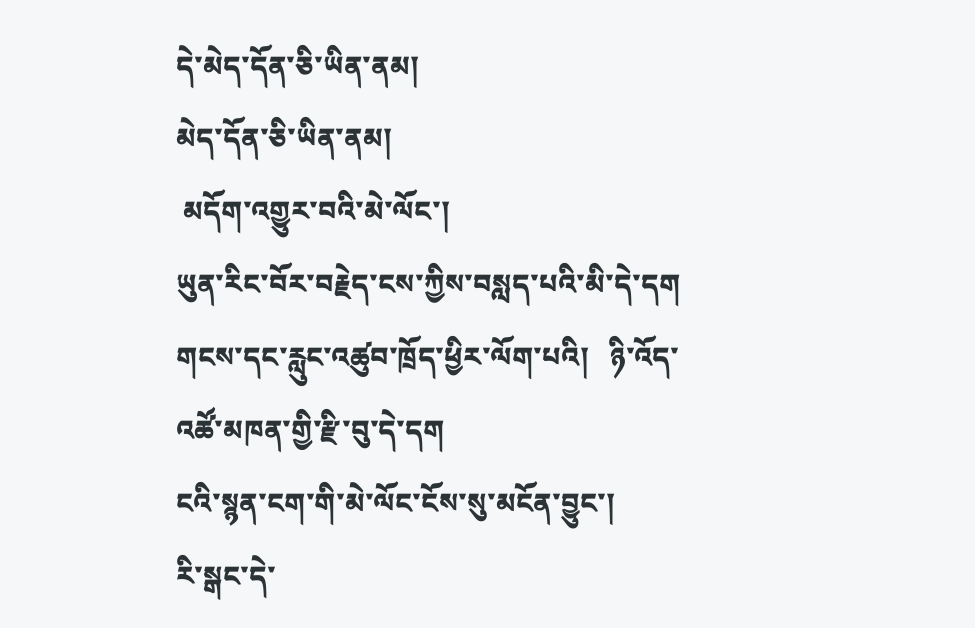དེ་མེད་དོན་ཅི་ཡིན་ནམ།
མེད་དོན་ཅི་ཡིན་ནམ།
 མདོག་འགྱུར་བའི་མེ་ལོང་།
ཡུན་རིང་བོར་བརྗེད་ངས་ཀྱིས་བསླད་པའི་མི་དེ་དག
གངས་དང་རླུང་འཚུབ་ཁྲོད་ཕྱིར་ལོག་པའི།   ཉི་འོད་འཚོ་མཁན་གྱི་རྫི་བུ་དེ་དག
ངའི་སྙན་ངག་གི་མེ་ལོང་ངོས་སུ་མངོན་བྱུང་།
རི་སྒང་དེ་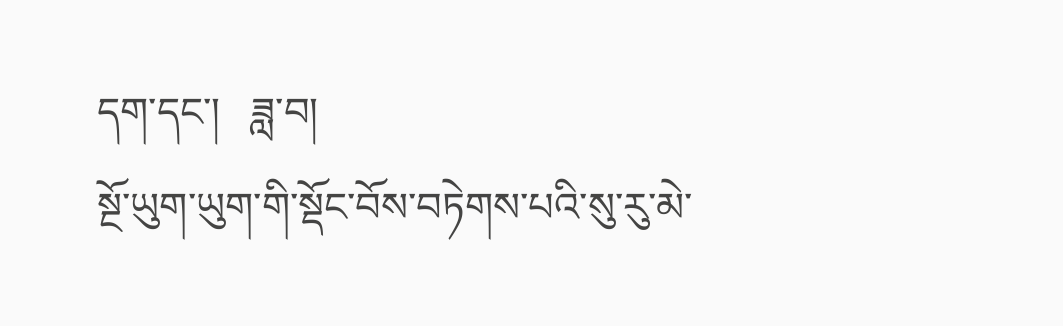དག་དང་།   ཟླ་བ།
སྔོ་ཡུག་ཡུག་གི་སྡོང་བོས་བཏེགས་པའི་སུ་རུ་མེ་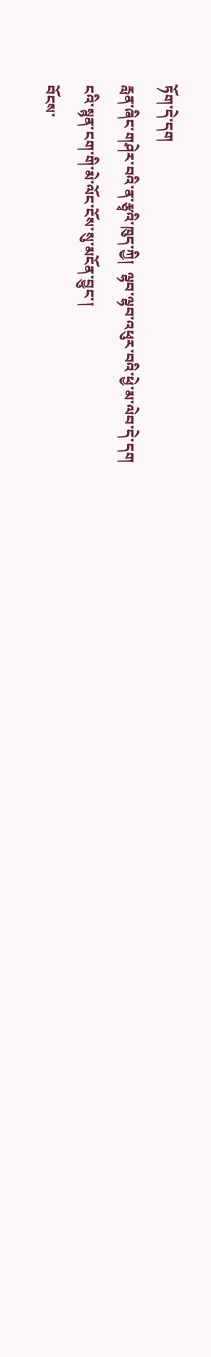ཏོག་དེ་དག
རླན་ཞིང་གཤེར་བའི་ན་རྩྭའི་ཁུད་ཀྱི།  ལྷབ་ལྷབ་འཕུར་བའི་ཕྱེ་མ་ལེབ་དེ་དག
ངའི་སྙན་ངག་གི་མེ་ལོང་ངོས་སུ་མངོན་བྱུང་།
བོངས་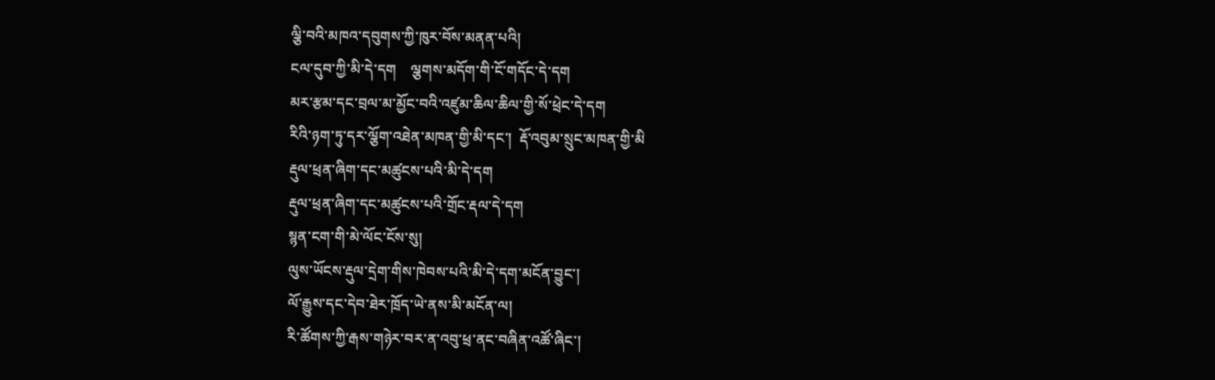ལྕི་བའི་མཁའ་དབུགས་ཀྱི་ཁུར་བོས་མནན་པའི།
ངལ་དུབ་ཀྱི་མི་དེ་དག    ལྕགས་མདོག་གི་ངོ་གདོང་དེ་དག
མར་རྩམ་དང་བྲལ་མ་མྱོང་བའི་འཛུམ་ཆིལ་ཆིལ་གྱི་སོ་ཕྲེང་དེ་དག
རིའི་ཉག་ཏུ་དར་ལྕོག་འཐེན་མཁན་གྱི་མི་དང་།  རྡོ་འབུམ་སྲུང་མཁན་གྱི་མི
རྡུལ་ཕྲན་ཞིག་དང་མཚུངས་པའི་མི་དེ་དག
རྡུལ་ཕྲན་ཞིག་དང་མཚུངས་པའི་གྲོང་རྡལ་དེ་དག
སྙན་ངག་གི་མེ་ལོང་ངོས་སུ།
ལུས་ཡོངས་རྡུལ་དྲེག་གིས་ཁེབས་པའི་མི་དེ་དག་མངོན་བྱུང་།
ལོ་རྒྱུས་དང་དེབ་ཐེར་ཁྲོད་ཡེ་ནས་མི་མངོན་ལ།
རི་ཚོགས་ཀྱི་རྒས་གཉེར་བར་ན་འབུ་ཕྲ་ནང་བཞིན་འཚོ་ཞིང་།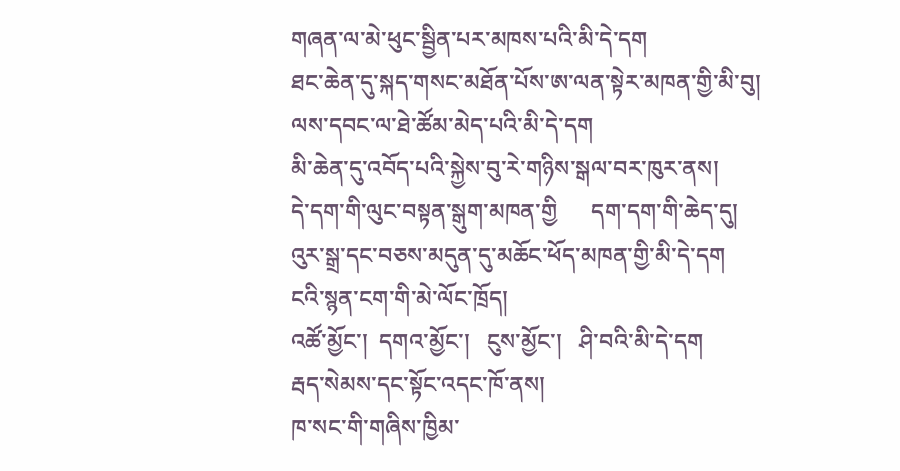གཞན་ལ་མེ་ཕུང་སྦྱིན་པར་མཁས་པའི་མི་དེ་དག
ཐང་ཆེན་དུ་སྐད་གསང་མཐོན་པོས་ཨ་ལན་སྟེར་མཁན་གྱི་མི་བུ།
ལས་དབང་ལ་ཐེ་ཚོམ་མེད་པའི་མི་དེ་དག
མི་ཆེན་དུ་འབོད་པའི་སྐྱེས་བུ་རེ་གཉིས་སྒལ་བར་ཁུར་ནས།
དེ་དག་གི་ལུང་བསྟན་སྒུག་མཁན་གྱི      དག་དག་གི་ཆེད་དུ།
འུར་སྒྲ་དང་བཅས་མདུན་དུ་མཆོང་ཕོད་མཁན་གྱི་མི་དེ་དག
ངའི་སྙན་ངག་གི་མེ་ལོང་ཁྲོད།
འཚོ་མྱོང་།  དགའ་མྱོང་།   ངུས་མྱོང་།   ཤི་བའི་མི་དེ་དག
རྦད་སེམས་དང་སྟོང་འདང་ཁོ་ནས།
ཁ་སང་གི་གཞིས་ཁྱིམ་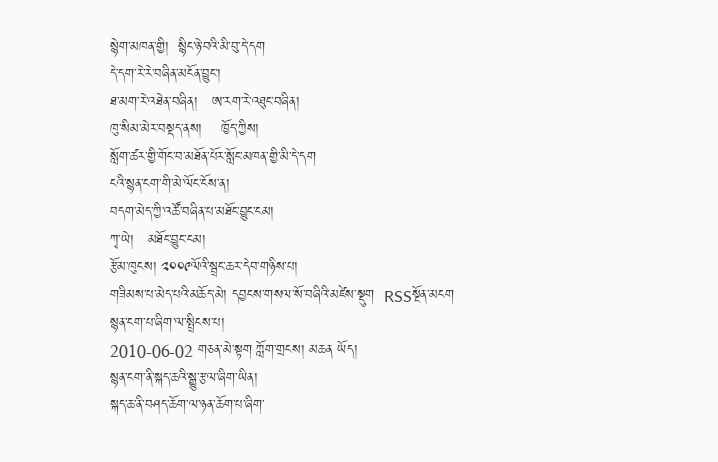སྙེག་མཁན་གྱི།  སྙིང་ཉེ་བའི་མི་བུ་དེ་དག
དེ་དག་རེ་རེ་བཞིན་མངོན་བྱུང་།
ཐ་མག་རེ་འཐེན་བཞིན།   ཨ་རག་རེ་འཐུང་བཞིན།
ཁུ་སིམ་མེར་བསྡད་ནས།    ཁྱོད་ཀྱིས།
སློག་ཚར་གྱི་གོང་བ་མཐོན་པོར་སློང་མཁན་གྱི་མི་དེ་དག
ངའི་སྙན་ངག་གི་མེ་ལོང་ངོས་ན།
བདག་མེད་ཀྱི་འཚོ་བཞིན་པ་མཐོང་བྱུང་ངམ།
ཀྭ་ཡེ།   མཐོང་བྱུང་ངམ།
རྩོམ་ཁུངས། ༢༠༠༩ལོའི་སྦྲང་ཆར་དེབ་གཉིས་པ།
གཟིམས་པ་མེད་པའི་མཆོད་མེ། དབྱངས་གསལ་སོ་བཞིའི་མཛེས་སྡུག  RSSསྔོན་མངག
སྙན་ངག་པ་ཞིག་ལ་སྤྲིངས་པ།
2010-06-02 གཅན་མེ་སྟག ཀློག་གྲངས། མཆན ཡོད།
སྙན་ངག་ནི་སྐད་ཆའི་སྒྱུ་རྩལ་ཞིག་ཡིན།
སྐད་ཆ་ནི་བཤད་ཆོག་ལ་ཉན་ཆོག་པ་ཞིག་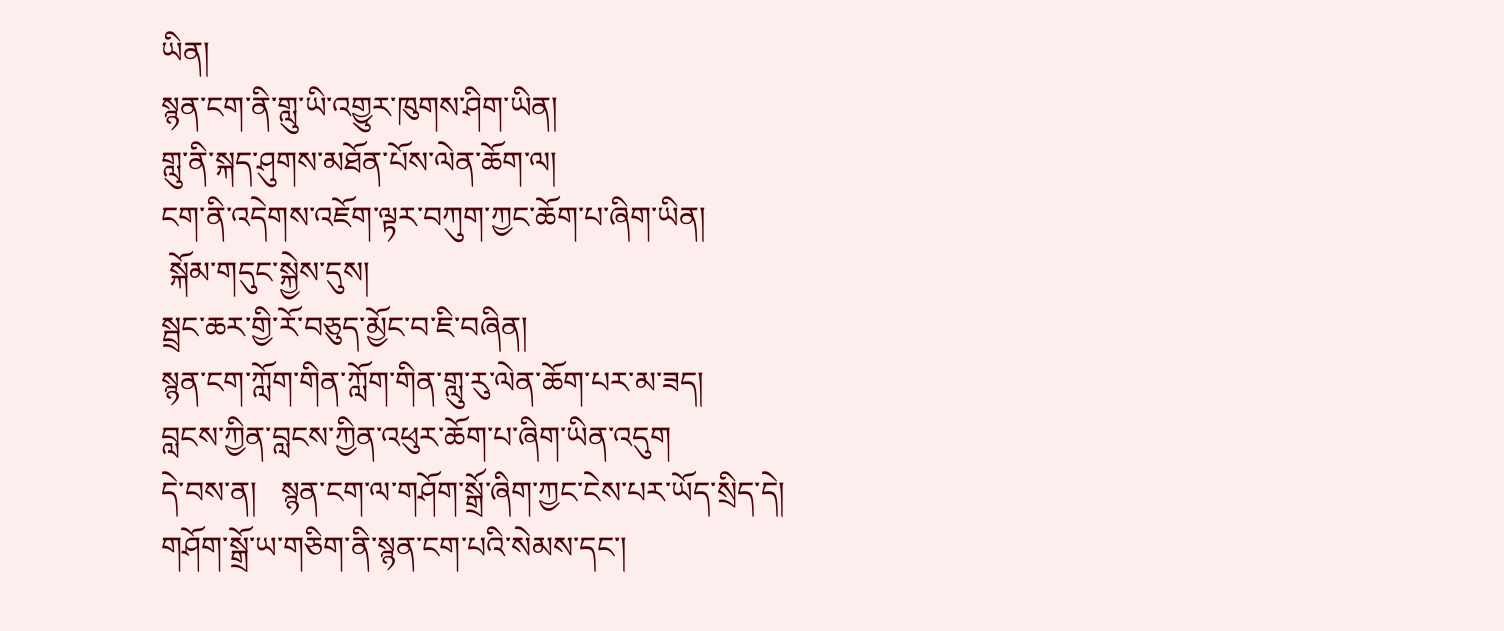ཡིན།
སྙན་ངག་ནི་གླུ་ཡི་འགྱུར་ཁུགས་ཤིག་ཡིན།
གླུ་ནི་སྐད་ཤུགས་མཐོན་པོས་ལེན་ཆོག་ལ།
ངག་ནི་འདེགས་འཇོག་ལྟར་བཀུག་ཀྱང་ཆོག་པ་ཞིག་ཡིན།
 སྐོམ་གདུང་སྐྱེས་དུས།
སྦྲང་ཆར་གྱི་རོ་བཅུད་མྱོང་བ་ཇི་བཞིན།
སྙན་ངག་ཀློག་གིན་ཀློག་གིན་གླུ་རུ་ལེན་ཆོག་པར་མ་ཟད།
བླངས་ཀྱིན་བླངས་ཀྱིན་འཕུར་ཆོག་པ་ཞིག་ཡིན་འདུག
དེ་བས་ན།   སྙན་ངག་ལ་གཤོག་སྒྲོ་ཞིག་ཀྱང་ངེས་པར་ཡོད་སྲིད་དེ།
གཤོག་སྒྲོ་ཡ་གཅིག་ནི་སྙན་ངག་པའི་སེམས་དང་།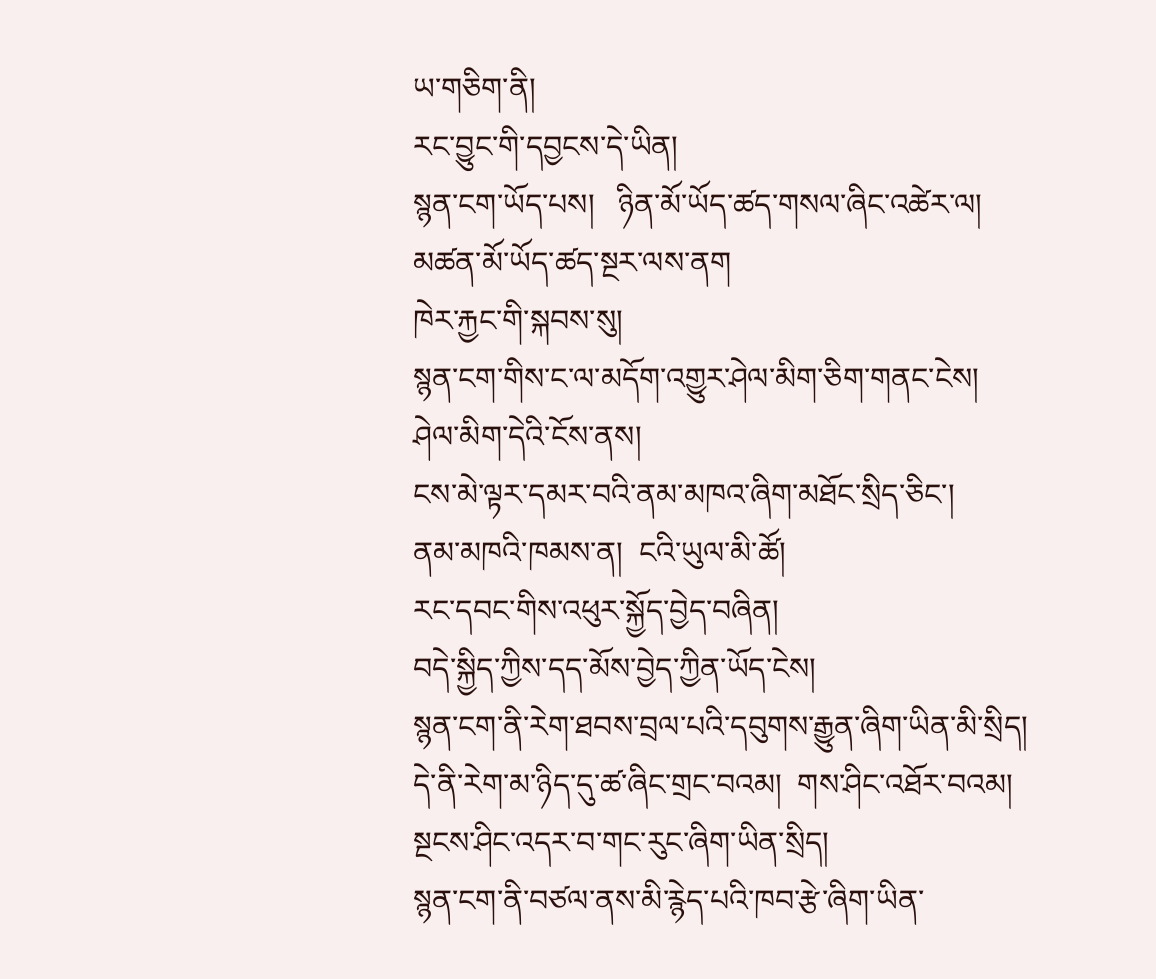ཡ་གཅིག་ནི།
རང་བྱུང་གི་དབྱངས་དེ་ཡིན།
སྙན་ངག་ཡོད་པས།   ཉིན་མོ་ཡོད་ཚད་གསལ་ཞིང་འཚེར་ལ།
མཚན་མོ་ཡོད་ཚད་སྔར་ལས་ནག
ཁེར་རྐྱང་གི་སྐབས་སུ།
སྙན་ངག་གིས་ང་ལ་མདོག་འགྱུར་ཤེལ་མིག་ཅིག་གནང་ངེས།
ཤེལ་མིག་དེའི་ངོས་ནས།
ངས་མེ་ལྟར་དམར་བའི་ནམ་མཁའ་ཞིག་མཐོང་སྲིད་ཅིང་།
ནམ་མཁའི་ཁམས་ན།  ངའི་ཡུལ་མི་ཚོ།
རང་དབང་གིས་འཕུར་སྐྱོད་བྱེད་བཞིན།
བདེ་སྐྱིད་ཀྱིས་དད་མོས་བྱེད་ཀྱིན་ཡོད་ངེས།
སྙན་ངག་ནི་རེག་ཐབས་བྲལ་པའི་དབུགས་རྒྱུན་ཞིག་ཡིན་མི་སྲིད།
དེ་ནི་རེག་མ་ཉིད་དུ་ཚ་ཞིང་གྲང་བའམ།  གས་ཤིང་འཐོར་བའམ།
སྔངས་ཤིང་འདར་བ་གང་རུང་ཞིག་ཡིན་སྲིད།
སྙན་ངག་ནི་བཙལ་ནས་མི་རྙེད་པའི་ཁབ་རྩེ་ཞིག་ཡིན་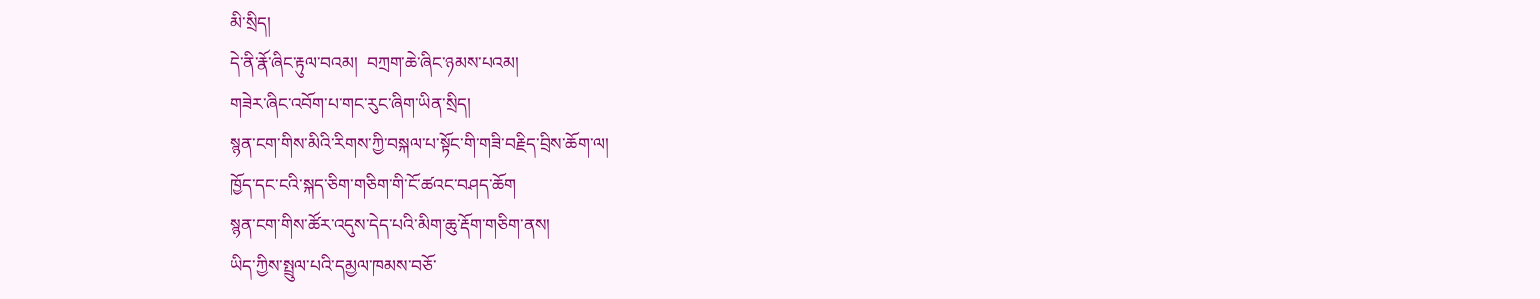མི་སྲིད།
དེ་ནི་རྣོ་ཞིང་རྟུལ་བའམ།  བཀྲག་ཆེ་ཞིང་ཉམས་པའམ།
གཟེར་ཞིང་འབོག་པ་གང་རུང་ཞིག་ཡིན་སྲིད།
སྙན་ངག་གིས་མིའི་རིགས་ཀྱི་བསྐལ་པ་སྟོང་གི་གཟི་བརྗིད་བྲིས་ཆོག་ལ།
ཁྱོད་དང་ངའི་སྐད་ཅིག་གཅིག་གི་ངོ་ཚའང་བཤད་ཆོག
སྙན་ངག་གིས་ཚོར་འདུས་དེད་པའི་མིག་ཆུ་རྡོག་གཅིག་ནས།
ཡིད་ཀྱིས་སྤྲུལ་པའི་དམྱལ་ཁམས་བཅོ་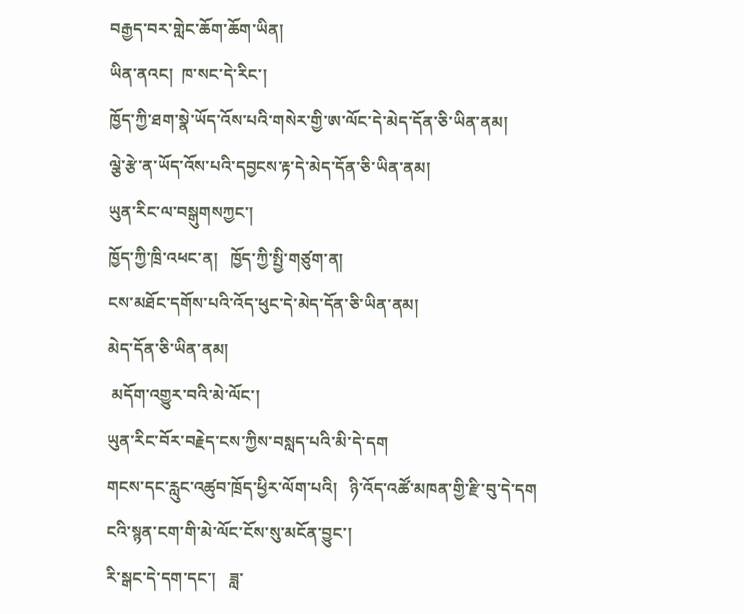བརྒྱད་བར་གླེང་ཆོག་ཆོག་ཡིན།
ཡིན་ནའང།  ཁ་སང་དེ་རིང་།
ཁྱོད་ཀྱི་ཐག་སྣེ་ཡོད་འོས་པའི་གསེར་གྱི་ཨ་ལོང་དེ་མེད་དོན་ཅི་ཡིན་ནམ།
ལྕེ་རྩེ་ན་ཡོད་འོས་པའི་དབྱངས་རྟ་དེ་མེད་དོན་ཅི་ཡིན་ནམ།
ཡུན་རིང་ལ་བསྒུགསཀྱང་།
ཁྱོད་ཀྱི་ཁྲི་འཕང་ན།   ཁྱོད་ཀྱི་སྤྱི་གཙུག་ན།
ངས་མཐོང་དགོས་པའི་འོད་ཕུང་དེ་མེད་དོན་ཅི་ཡིན་ནམ།
མེད་དོན་ཅི་ཡིན་ནམ།
 མདོག་འགྱུར་བའི་མེ་ལོང་།
ཡུན་རིང་བོར་བརྗེད་ངས་ཀྱིས་བསླད་པའི་མི་དེ་དག
གངས་དང་རླུང་འཚུབ་ཁྲོད་ཕྱིར་ལོག་པའི།   ཉི་འོད་འཚོ་མཁན་གྱི་རྫི་བུ་དེ་དག
ངའི་སྙན་ངག་གི་མེ་ལོང་ངོས་སུ་མངོན་བྱུང་།
རི་སྒང་དེ་དག་དང་།   ཟླ་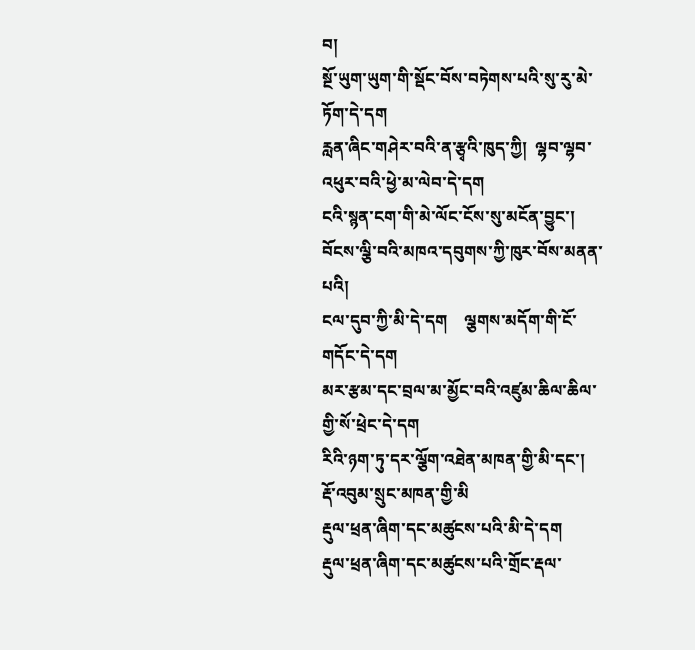བ།
སྔོ་ཡུག་ཡུག་གི་སྡོང་བོས་བཏེགས་པའི་སུ་རུ་མེ་ཏོག་དེ་དག
རླན་ཞིང་གཤེར་བའི་ན་རྩྭའི་ཁུད་ཀྱི།  ལྷབ་ལྷབ་འཕུར་བའི་ཕྱེ་མ་ལེབ་དེ་དག
ངའི་སྙན་ངག་གི་མེ་ལོང་ངོས་སུ་མངོན་བྱུང་།
བོངས་ལྕི་བའི་མཁའ་དབུགས་ཀྱི་ཁུར་བོས་མནན་པའི།
ངལ་དུབ་ཀྱི་མི་དེ་དག    ལྕགས་མདོག་གི་ངོ་གདོང་དེ་དག
མར་རྩམ་དང་བྲལ་མ་མྱོང་བའི་འཛུམ་ཆིལ་ཆིལ་གྱི་སོ་ཕྲེང་དེ་དག
རིའི་ཉག་ཏུ་དར་ལྕོག་འཐེན་མཁན་གྱི་མི་དང་།  རྡོ་འབུམ་སྲུང་མཁན་གྱི་མི
རྡུལ་ཕྲན་ཞིག་དང་མཚུངས་པའི་མི་དེ་དག
རྡུལ་ཕྲན་ཞིག་དང་མཚུངས་པའི་གྲོང་རྡལ་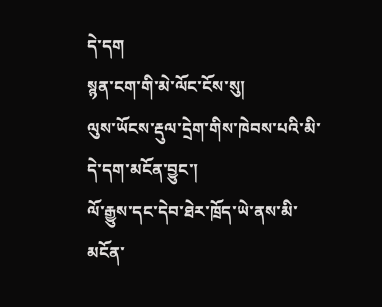དེ་དག
སྙན་ངག་གི་མེ་ལོང་ངོས་སུ།
ལུས་ཡོངས་རྡུལ་དྲེག་གིས་ཁེབས་པའི་མི་དེ་དག་མངོན་བྱུང་།
ལོ་རྒྱུས་དང་དེབ་ཐེར་ཁྲོད་ཡེ་ནས་མི་མངོན་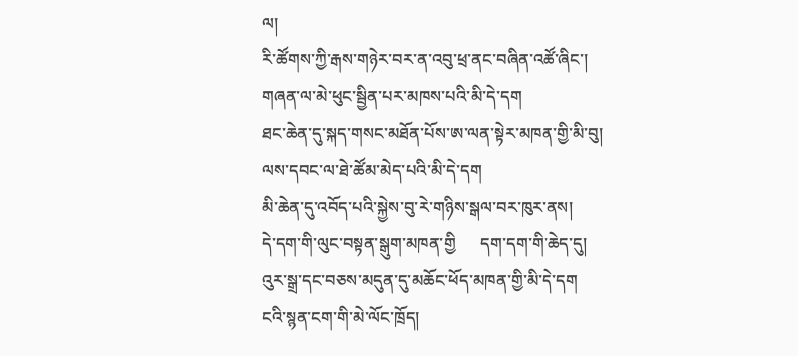ལ།
རི་ཚོགས་ཀྱི་རྒས་གཉེར་བར་ན་འབུ་ཕྲ་ནང་བཞིན་འཚོ་ཞིང་།
གཞན་ལ་མེ་ཕུང་སྦྱིན་པར་མཁས་པའི་མི་དེ་དག
ཐང་ཆེན་དུ་སྐད་གསང་མཐོན་པོས་ཨ་ལན་སྟེར་མཁན་གྱི་མི་བུ།
ལས་དབང་ལ་ཐེ་ཚོམ་མེད་པའི་མི་དེ་དག
མི་ཆེན་དུ་འབོད་པའི་སྐྱེས་བུ་རེ་གཉིས་སྒལ་བར་ཁུར་ནས།
དེ་དག་གི་ལུང་བསྟན་སྒུག་མཁན་གྱི      དག་དག་གི་ཆེད་དུ།
འུར་སྒྲ་དང་བཅས་མདུན་དུ་མཆོང་ཕོད་མཁན་གྱི་མི་དེ་དག
ངའི་སྙན་ངག་གི་མེ་ལོང་ཁྲོད།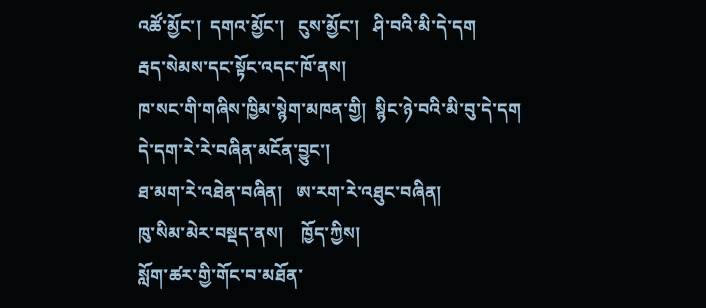འཚོ་མྱོང་།  དགའ་མྱོང་།   ངུས་མྱོང་།   ཤི་བའི་མི་དེ་དག
རྦད་སེམས་དང་སྟོང་འདང་ཁོ་ནས།
ཁ་སང་གི་གཞིས་ཁྱིམ་སྙེག་མཁན་གྱི།  སྙིང་ཉེ་བའི་མི་བུ་དེ་དག
དེ་དག་རེ་རེ་བཞིན་མངོན་བྱུང་།
ཐ་མག་རེ་འཐེན་བཞིན།   ཨ་རག་རེ་འཐུང་བཞིན།
ཁུ་སིམ་མེར་བསྡད་ནས།    ཁྱོད་ཀྱིས།
སློག་ཚར་གྱི་གོང་བ་མཐོན་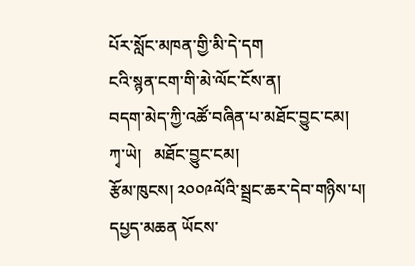པོར་སློང་མཁན་གྱི་མི་དེ་དག
ངའི་སྙན་ངག་གི་མེ་ལོང་ངོས་ན།
བདག་མེད་ཀྱི་འཚོ་བཞིན་པ་མཐོང་བྱུང་ངམ།
ཀྭ་ཡེ།   མཐོང་བྱུང་ངམ།
རྩོམ་ཁུངས། ༢༠༠༩ལོའི་སྦྲང་ཆར་དེབ་གཉིས་པ།
དཔྱད་མཆན ཡོངས་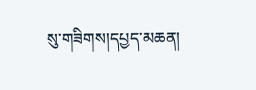སུ་གཟིགས།དཔྱད་མཆན།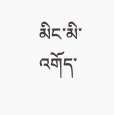མིང་མི་འགོད་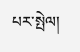པར་སྤེལ།